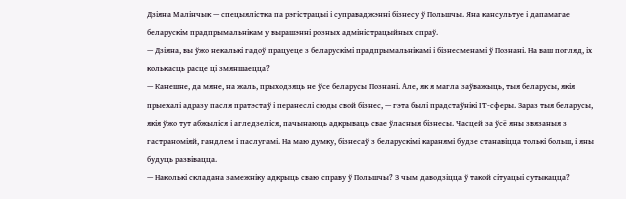Дзіяна Малінчык — спецыялістка па рэгістрацыі і суправаджэнні бізнесу ў Польшчы. Яна кансультуе і дапамагае беларускім прадпрымальнікам у вырашэнні розных адміністрацыйных спраў.
— Дзіяна, вы ўжо некалькі гадоў працуеце з беларускімі прадпрымальнікамі і бізнесменамі ў Познані. На ваш погляд, іх колькасць расце ці змяншаецца?
— Канешне, да мяне, на жаль, прыходзяць не ўсе беларусы Познані. Але, як я магла заўважыць, тыя беларусы, якія прыехалі адразу пасля пратэстаў і перанеслі сюды свой бізнес, — гэта былі прадстаўнікі ІТ-сферы. Зараз тыя беларусы, якія ўжо тут абжыліся і агледзеліся, пачынаюць адкрываць свае ўласныя бізнесы. Часцей за ўсё яны звязаныя з гастраноміяй, гандлем і паслугамі. На маю думку, бізнесаў з беларускімі каранямі будзе станавіцца толькі больш, і яны будуць развівацца.
— Наколькі складана замежніку адкрыць сваю справу ў Польшчы? З чым даводзіцца ў такой сітуацыі сутыкацца?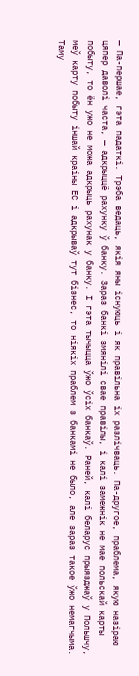— Па-першае, гэта падаткі. Трэба ведаць, якія яны існуюць і як правільна іх разлічваць. Па-другое, праблема, якую назіраю цяпер даволі часта, — адкрыццё рахунку ў банку. Зараз банкі змянілі свае правілы, і калі замежнік не мае польскай карты побыту, то ён ужо не можа адкрыць рахунак у банку. І гэта тычыцца ўжо ўсіх банкаў. Раней, калі беларус прыязджаў у Польшчу, меў карту побыту іншай краіны ЕС і адкрываў тут бізнес, то ніякіх праблем з банкамі не было, але зараз такое ўжо немагчыма. Таму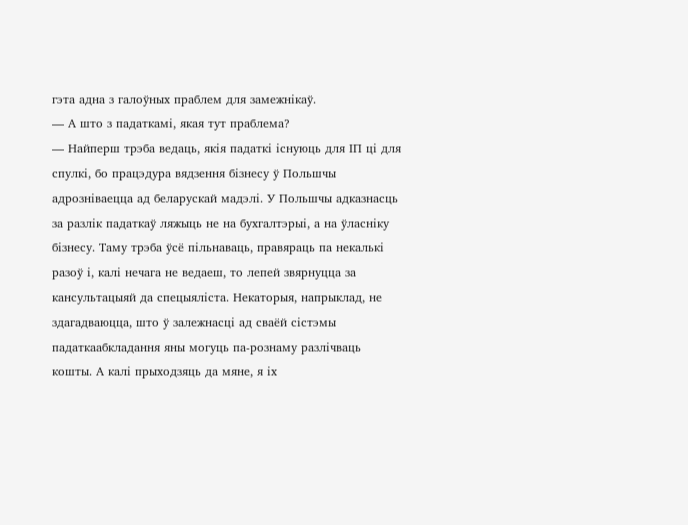гэта адна з галоўных праблем для замежнікаў.
— А што з падаткамі, якая тут праблема?
— Найперш трэба ведаць, якія падаткі існуюць для ІП ці для спулкі, бо працэдура вядзення бізнесу ў Польшчы адрозніваецца ад беларускай мадэлі. У Польшчы адказнасць за разлік падаткаў ляжыць не на бухгалтэрыі, а на ўласніку бізнесу. Таму трэба ўсё пільнаваць, правяраць па некалькі разоў і, калі нечага не ведаеш, то лепей звярнуцца за кансультацыяй да спецыяліста. Некаторыя, напрыклад, не здагадваюцца, што ў залежнасці ад сваёй сістэмы падаткаабкладання яны могуць па-рознаму разлічваць кошты. А калі прыходзяць да мяне, я іх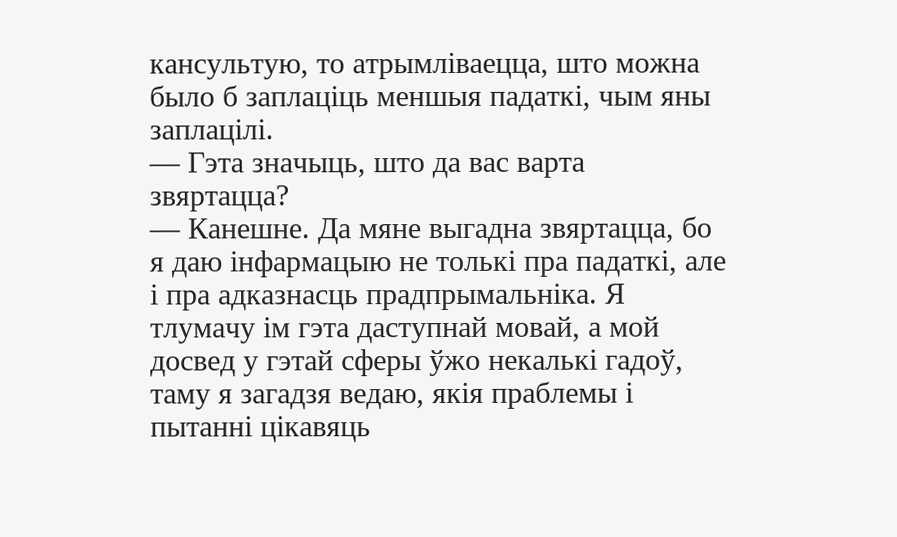кансультую, то атрымліваецца, што можна было б заплаціць меншыя падаткі, чым яны заплацілі.
— Гэта значыць, што да вас варта звяртацца?
— Канешне. Да мяне выгадна звяртацца, бо я даю інфармацыю не толькі пра падаткі, але і пра адказнасць прадпрымальніка. Я тлумачу ім гэта даступнай мовай, а мой досвед у гэтай сферы ўжо некалькі гадоў, таму я загадзя ведаю, якія праблемы і пытанні цікавяць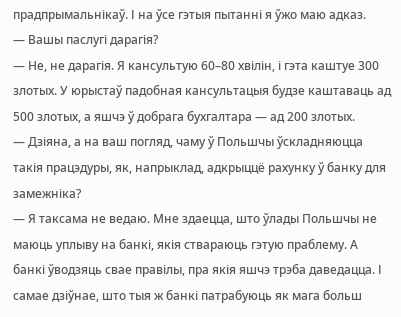прадпрымальнікаў. І на ўсе гэтыя пытанні я ўжо маю адказ.
— Вашы паслугі дарагія?
— Не, не дарагія. Я кансультую 60–80 хвілін, і гэта каштуе 300 злотых. У юрыстаў падобная кансультацыя будзе каштаваць ад 500 злотых, а яшчэ ў добрага бухгалтара — ад 200 злотых.
— Дзіяна, а на ваш погляд, чаму ў Польшчы ўскладняюцца такія працэдуры, як, напрыклад, адкрыццё рахунку ў банку для замежніка?
— Я таксама не ведаю. Мне здаецца, што ўлады Польшчы не маюць уплыву на банкі, якія ствараюць гэтую праблему. А банкі ўводзяць свае правілы, пра якія яшчэ трэба даведацца. І самае дзіўнае, што тыя ж банкі патрабуюць як мага больш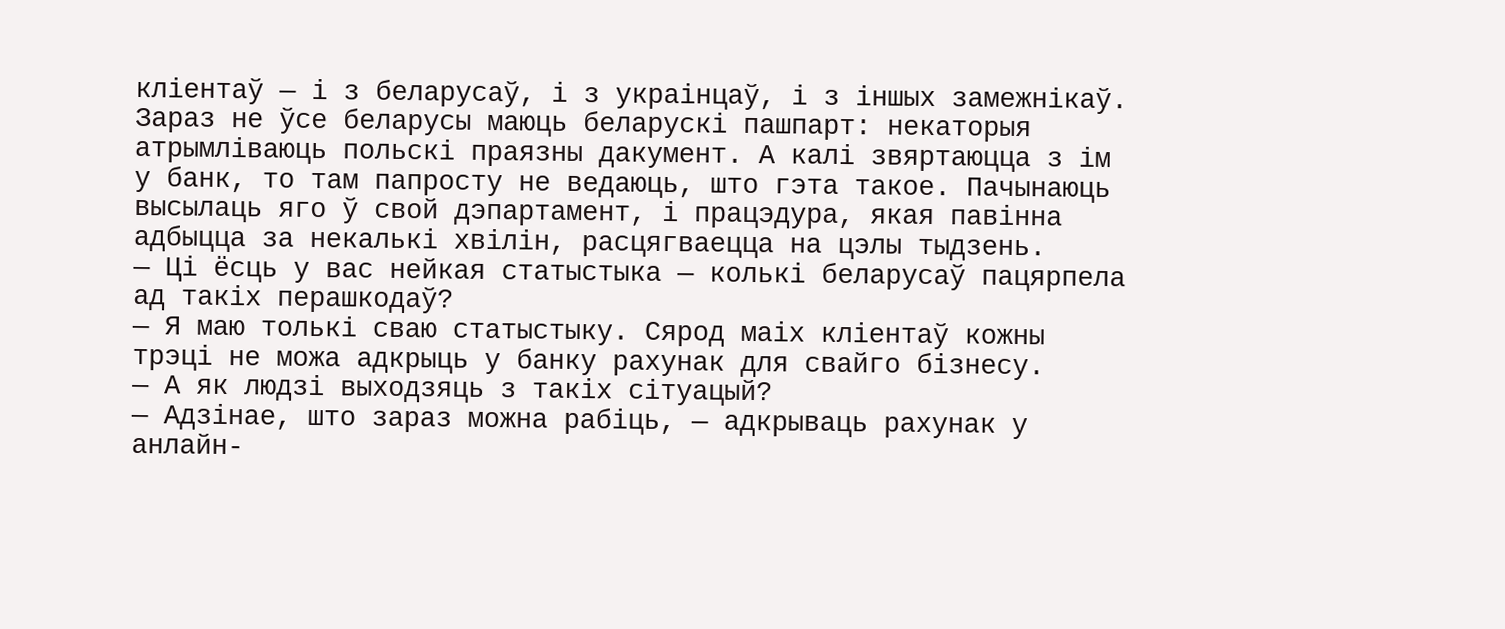кліентаў — і з беларусаў, і з украінцаў, і з іншых замежнікаў.
Зараз не ўсе беларусы маюць беларускі пашпарт: некаторыя атрымліваюць польскі праязны дакумент. А калі звяртаюцца з ім у банк, то там папросту не ведаюць, што гэта такое. Пачынаюць высылаць яго ў свой дэпартамент, і працэдура, якая павінна адбыцца за некалькі хвілін, расцягваецца на цэлы тыдзень.
— Ці ёсць у вас нейкая статыстыка — колькі беларусаў пацярпела ад такіх перашкодаў?
— Я маю толькі сваю статыстыку. Сярод маіх кліентаў кожны трэці не можа адкрыць у банку рахунак для свайго бізнесу.
— А як людзі выходзяць з такіх сітуацый?
— Адзінае, што зараз можна рабіць, — адкрываць рахунак у анлайн-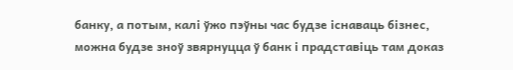банку, а потым, калі ўжо пэўны час будзе існаваць бізнес, можна будзе зноў звярнуцца ў банк і прадставіць там доказ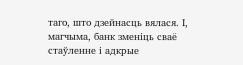таго, што дзейнасць вялася. І, магчыма, банк зменіць сваё стаўленне і адкрые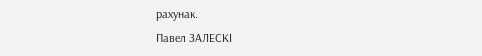рахунак.
Павел ЗАЛЕСКІ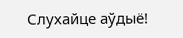Слухайце аўдыё!